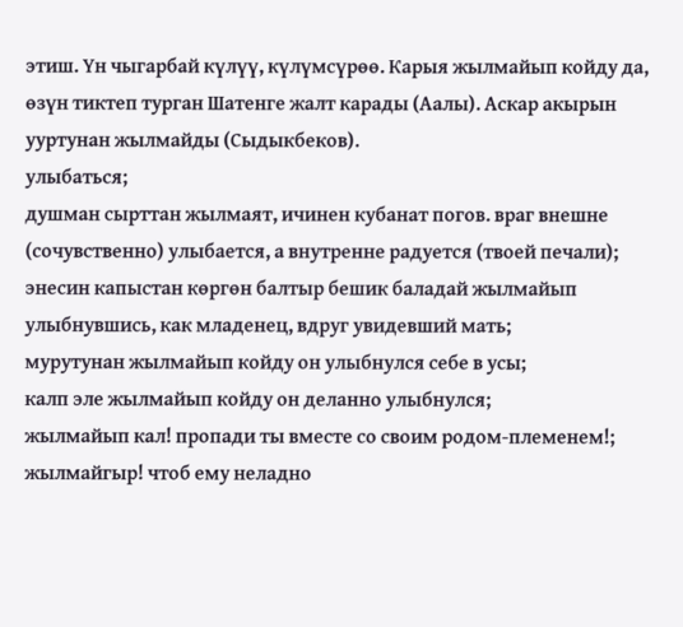этиш. Үн чыгарбай күлүү, күлүмсүрөө. Карыя жылмайып койду да, өзүн тиктеп турган Шатенге жалт карады (Аалы). Аскар акырын ууртунан жылмайды (Сыдыкбеков).
улыбаться;
душман сырттан жылмаят, ичинен кубанат погов. враг внешне (сочувственно) улыбается, а внутренне радуется (твоей печали);
энесин капыстан көргөн балтыр бешик баладай жылмайып улыбнувшись, как младенец, вдруг увидевший мать;
мурутунан жылмайып койду он улыбнулся себе в усы;
калп эле жылмайып койду он деланно улыбнулся;
жылмайып кал! пропади ты вместе со своим родом-племенем!;
жылмайгыр! чтоб ему неладно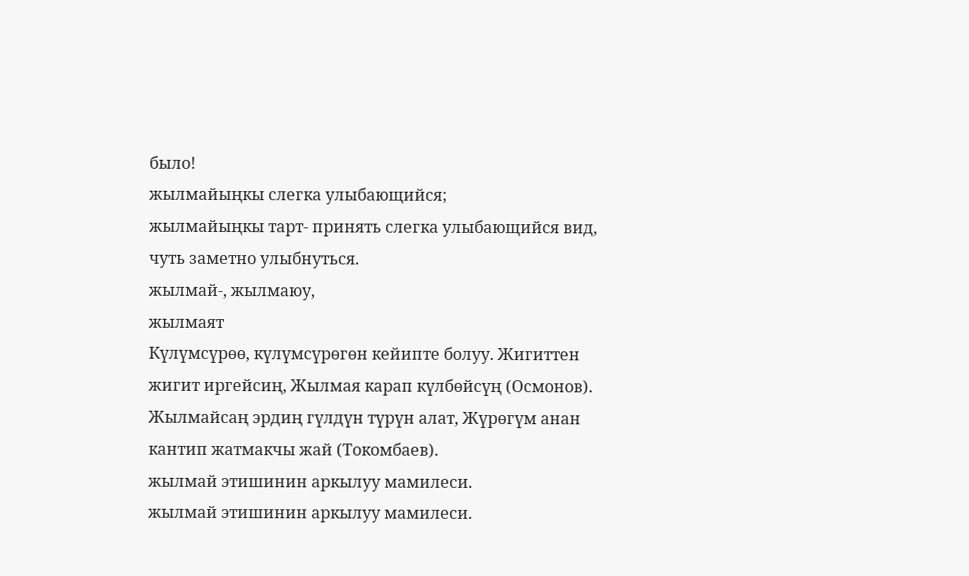было!
жылмайыңкы слегка улыбающийся;
жылмайыңкы тарт- принять слегка улыбающийся вид, чуть заметно улыбнуться.
жылмай-, жылмаюу,
жылмаят
Күлүмсүрөө, күлүмсүрөгөн кейипте болуу. Жигиттен жигит иргейсиң, Жылмая карап күлбөйсүң (Осмонов). Жылмайсаң эрдиң гүлдүн түрүн алат, Жүрөгүм анан кантип жатмакчы жай (Токомбаев).
жылмай этишинин аркылуу мамилеси.
жылмай этишинин аркылуу мамилеси.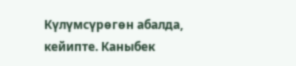Күлүмсүрөгөн абалда, кейипте. Каныбек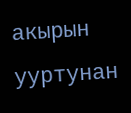акырын ууртунан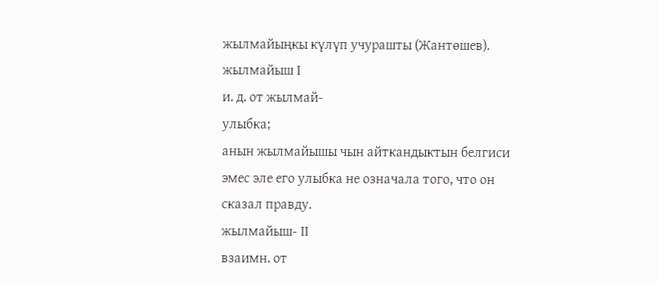жылмайыңкы күлүп учурашты (Жантөшев).
жылмайыш I
и. д. от жылмай-
улыбка;
анын жылмайышы чын айткандыктын белгиси эмес эле его улыбка не означала того, что он сказал правду.
жылмайыш- II
взаимн. от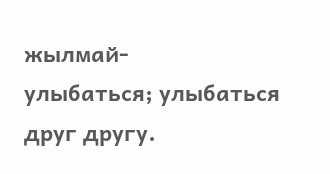жылмай-
улыбаться; улыбаться друг другу.